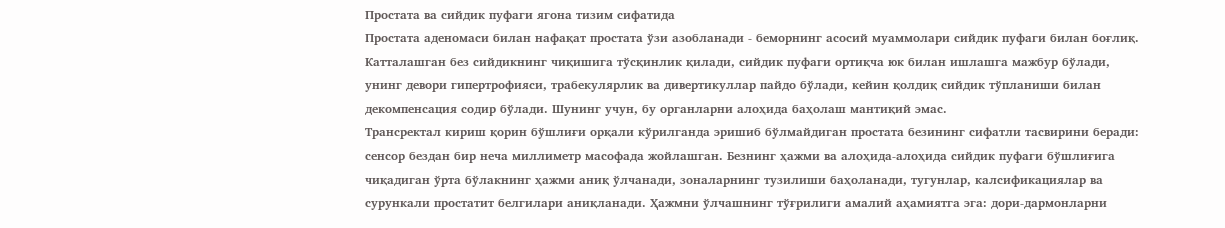Простата ва сийдик пуфаги ягона тизим сифатида
Простата аденомаси билан нафақат простата ўзи азобланади - беморнинг асосий муаммолари сийдик пуфаги билан боғлиқ. Катталашган без сийдикнинг чиқишига тўсқинлик қилади, сийдик пуфаги ортиқча юк билан ишлашга мажбур бўлади, унинг девори гипертрофияси, трабекулярлик ва дивертикуллар пайдо бўлади, кейин қолдиқ сийдик тўпланиши билан декомпенсация содир бўлади. Шунинг учун, бу органларни алоҳида баҳолаш мантиқий эмас.
Трансректал кириш қорин бўшлиғи орқали кўрилганда эришиб бўлмайдиган простата безининг сифатли тасвирини беради: сенсор бездан бир неча миллиметр масофада жойлашган. Безнинг ҳажми ва алоҳида-алоҳида сийдик пуфаги бўшлиғига чиқадиган ўрта бўлакнинг ҳажми аниқ ўлчанади, зоналарнинг тузилиши баҳоланади, тугунлар, калсификациялар ва сурункали простатит белгилари аниқланади. Ҳажмни ўлчашнинг тўғрилиги амалий аҳамиятга эга: дори-дармонларни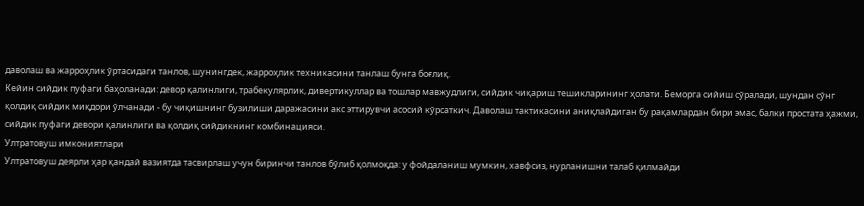даволаш ва жарроҳлик ўртасидаги танлов, шунингдек, жарроҳлик техникасини танлаш бунга боғлиқ.
Кейин сийдик пуфаги баҳоланади: девор қалинлиги, трабекулярлик, дивертикуллар ва тошлар мавжудлиги, сийдик чиқариш тешикларининг ҳолати. Беморга сийиш сўралади, шундан сўнг қолдиқ сийдик миқдори ўлчанади - бу чиқишнинг бузилиши даражасини акс эттирувчи асосий кўрсаткич. Даволаш тактикасини аниқлайдиган бу рақамлардан бири эмас, балки простата ҳажми, сийдик пуфаги девори қалинлиги ва қолдиқ сийдикнинг комбинацияси.
Ултратовуш имкониятлари
Ултратовуш деярли ҳар қандай вазиятда тасвирлаш учун биринчи танлов бўлиб қолмоқда: у фойдаланиш мумкин, хавфсиз, нурланишни талаб қилмайди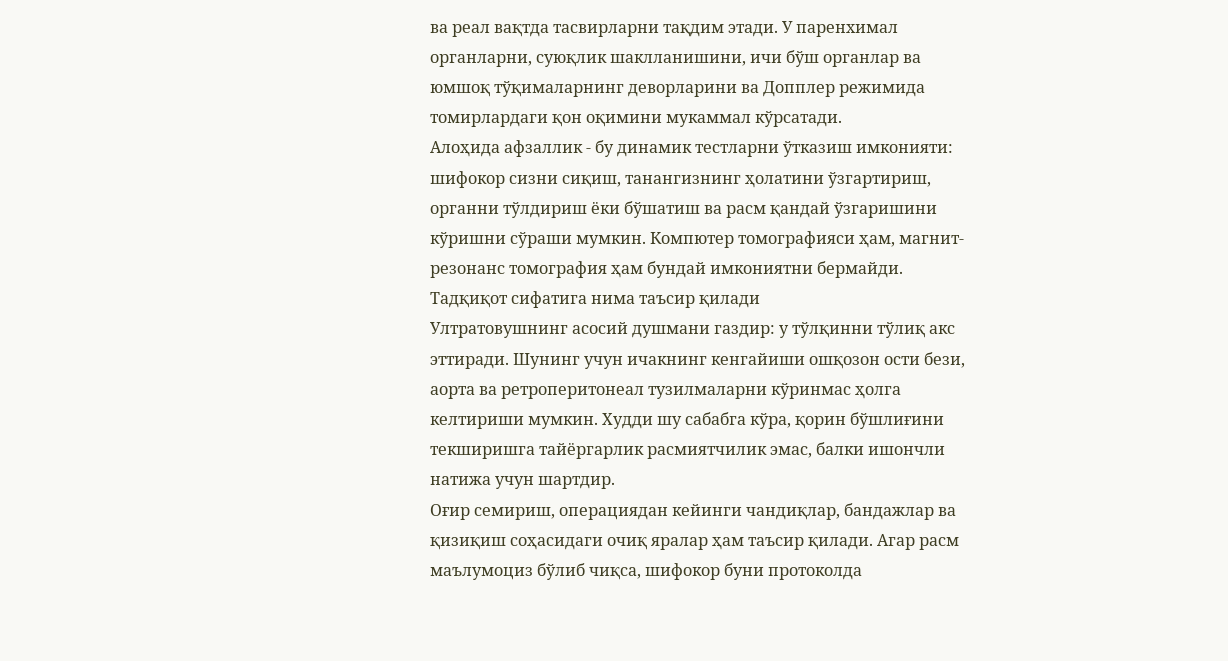ва реал вақтда тасвирларни тақдим этади. У паренхимал органларни, суюқлик шаклланишини, ичи бўш органлар ва юмшоқ тўқималарнинг деворларини ва Допплер режимида томирлардаги қон оқимини мукаммал кўрсатади.
Алоҳида афзаллик - бу динамик тестларни ўтказиш имконияти: шифокор сизни сиқиш, танангизнинг ҳолатини ўзгартириш, органни тўлдириш ёки бўшатиш ва расм қандай ўзгаришини кўришни сўраши мумкин. Компютер томографияси ҳам, магнит-резонанс томография ҳам бундай имкониятни бермайди.
Тадқиқот сифатига нима таъсир қилади
Ултратовушнинг асосий душмани газдир: у тўлқинни тўлиқ акс эттиради. Шунинг учун ичакнинг кенгайиши ошқозон ости бези, аорта ва ретроперитонеал тузилмаларни кўринмас ҳолга келтириши мумкин. Худди шу сабабга кўра, қорин бўшлиғини текширишга тайёргарлик расмиятчилик эмас, балки ишончли натижа учун шартдир.
Оғир семириш, операциядан кейинги чандиқлар, бандажлар ва қизиқиш соҳасидаги очиқ яралар ҳам таъсир қилади. Агар расм маълумоциз бўлиб чиқса, шифокор буни протоколда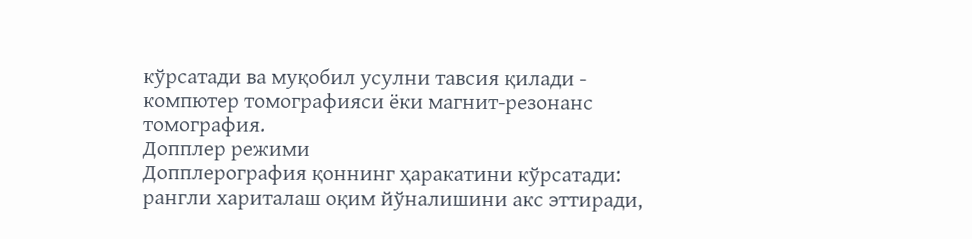кўрсатади ва муқобил усулни тавсия қилади - компютер томографияси ёки магнит-резонанс томография.
Допплер режими
Допплерография қоннинг ҳаракатини кўрсатади: рангли хариталаш оқим йўналишини акс эттиради,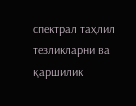спектрал таҳлил тезликларни ва қаршилик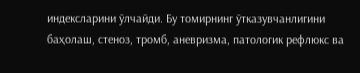индексларини ўлчайди. Бу томирнинг ўтказувчанлигини баҳолаш, стеноз, тромб, аневризма, патологик рефлюкс ва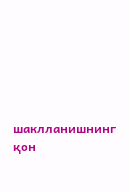шаклланишнинг қон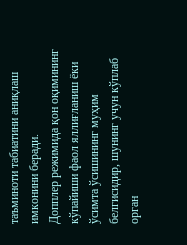таъминоти табиатини аниқлаш имконини беради.
Допплер режимида қон оқимининг кўпайиши фаол яллиғланиш ёки ўсимта ўсишининг муҳим белгисидир, шунинг учун кўплаб орган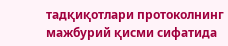тадқиқотлари протоколнинг мажбурий қисми сифатида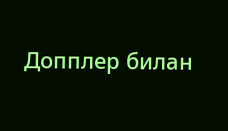Допплер билан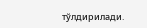тўлдирилади.